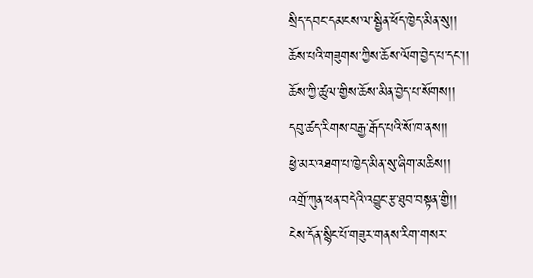སྲིད་དབང་དམངས་ལ་སྦྱིན་ཕོད་ཁྱེད་མིན་སུ།།
ཆོས་པའི་གཟུགས་ཀྱིས་ཆོས་ལོག་བྱེད་པ་དང་།།
ཆོས་ཀྱི་ཚུལ་གྱིས་ཆོས་མིན་བྱེད་པ་སོགས།།
དབུ་ཚད་རིགས་བརྒྱ་རྒོད་པའི་སོ་ཁ་ནས།།
ཕྱེ་མར་འཐག་པ་ཁྱེད་མིན་སུ་ཞིག་མཆིས།།
འགྲོ་ཀུན་ཕན་བདེའི་འབྱུང་རྩ་ཐུབ་བསྟན་གྱི།།
ངེས་དོན་སྙིང་པོ་གཟུར་གནས་རིག་གསར་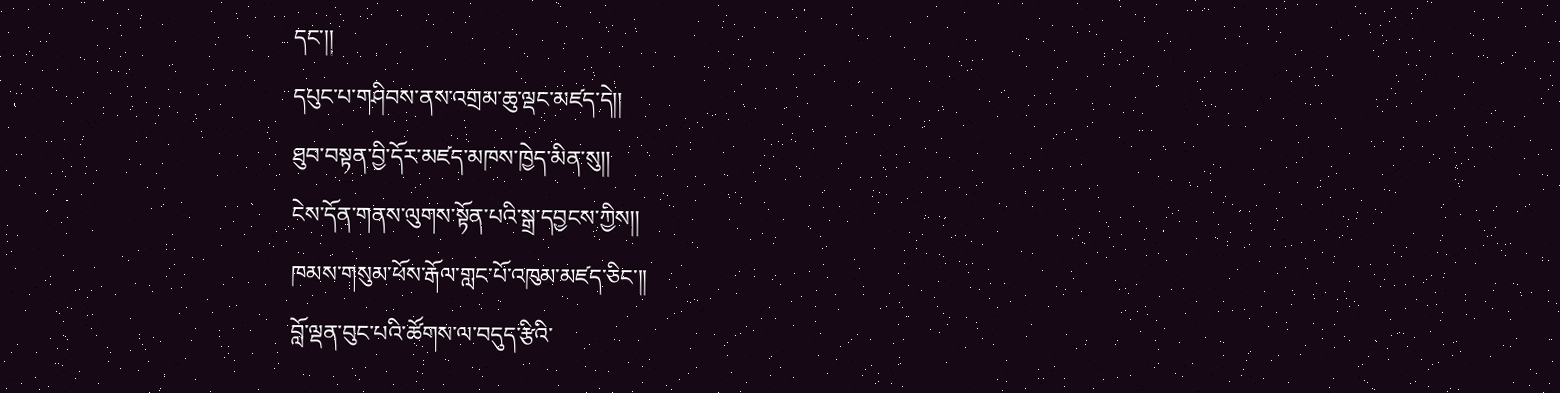དང་།།
དཔུང་པ་གཤིབས་ནས་འགྲམ་ཆུ་ལྡང་མཛད་དེ།།
ཐུབ་བསྟན་བྱི་དོར་མཛད་མཁས་ཁྱེད་མིན་སུ།།
ངེས་དོན་གནས་ལུགས་སྟོན་པའི་སྒྲ་དབྱངས་ཀྱིས།།
ཁམས་གསུམ་ཕོས་རྒོལ་གླང་པོ་འཁུམ་མཛད་ཅིང་།།
བློ་ལྡན་བུང་པའི་ཚོགས་ལ་བདུད་རྩིའི་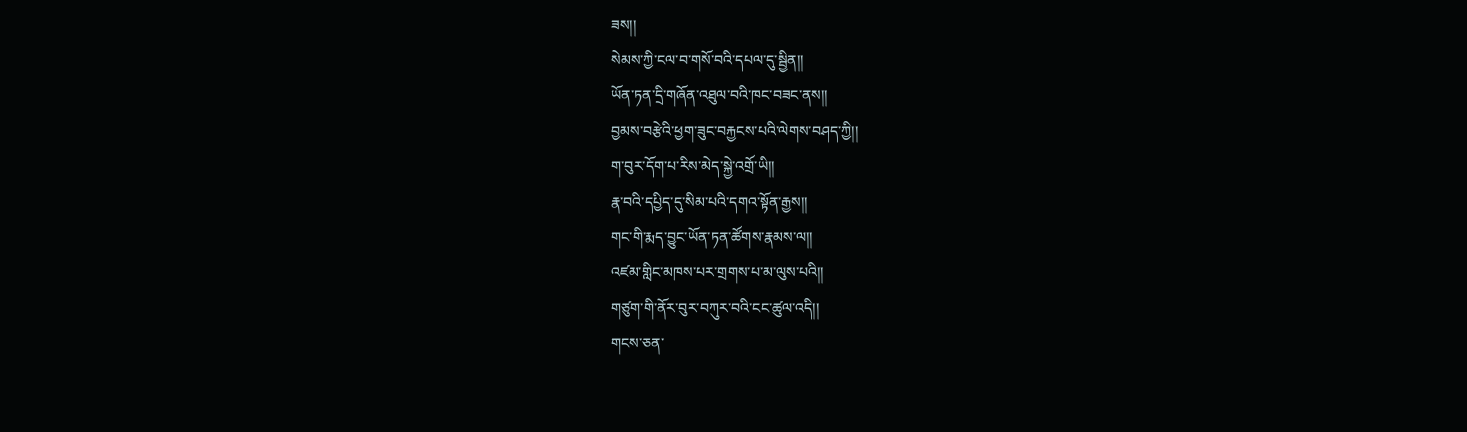ཟས།།
སེམས་ཀྱི་ངལ་བ་གསོ་བའི་དཔལ་དུ་སྦྱིན།།
ཡོན་ཏན་དྲི་གཞོན་འཐུལ་བའི་ཁང་བཟང་ནས།།
བྱམས་བརྩེའི་ཕྱག་ཟུང་བརྐྱངས་པའི་ལེགས་བཤད་ཀྱི།།
ག་བུར་དོག་པ་རིས་མེད་སྐྱེ་འགྲོ་ཡི།།
རྣ་བའི་དཔྱིད་དུ་སིམ་པའི་དགའ་སྟོན་རྒྱས།།
གང་གི་རྨད་བྱུང་ཡོན་ཏན་ཚོགས་རྣམས་ལ།།
འཛམ་གླིང་མཁས་པར་གྲགས་པ་མ་ལུས་པའི།།
གཙུག་གི་ནོར་བུར་བཀུར་བའི་ངང་ཚུལ་འདི།།
གངས་ཅན་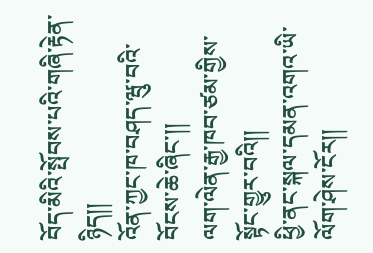བོད་མིའི་སྤོབས་པའི་གཞི་རྟེན་ཉིད།།
འོན་ཀྱང་ཁ་བཤད་ཝུ་བའི་བོངས་ཆེ་ཞིང་།།
ལག་ལེན་རྒྱ་ཁབ་ཙམ་གྱིས་སྟོང་གྱུར་བའི།།
ཕྱི་ནང་སྐལ་དམན་འགའ་ཡི་ལོག་ཤེས་ངོར།།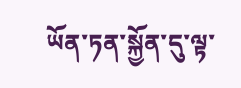ཡོན་ཏན་སྐྱོན་དུ་ལྟ་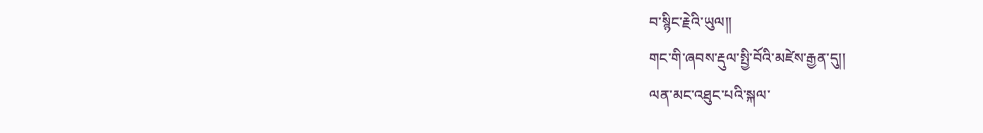བ་སྙིང་རྗེའི་ཡུལ།།
གང་གི་ཞབས་རྡུལ་སྤྱི་བོའི་མཛེས་རྒྱན་དུ།།
ལན་མང་འཐུང་པའི་སྐལ་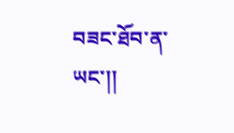བཟང་ཐོབ་ན་ཡང་།།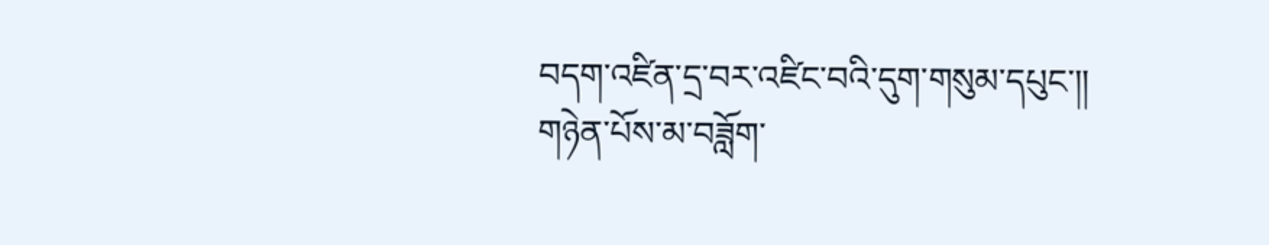བདག་འཛིན་དྲ་བར་འཛིང་བའི་དུག་གསུམ་དཔུང་།།
གཉེན་པོས་མ་བཟློག་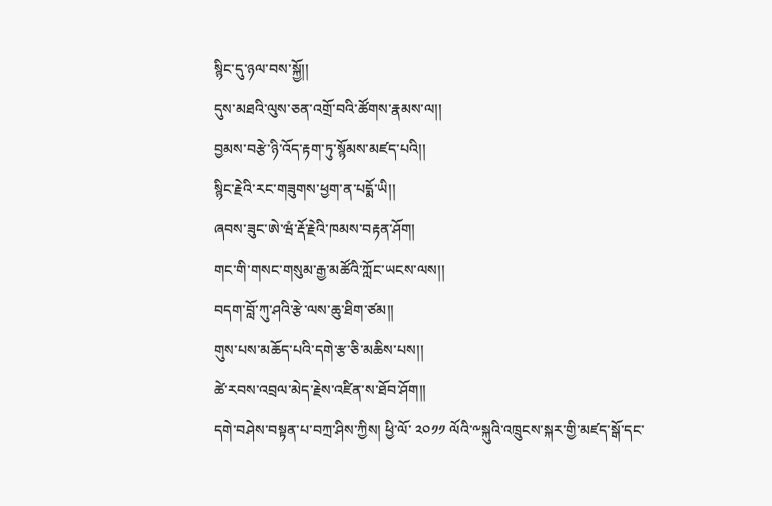སྙིང་དུ་ཉལ་བས་སྐྱོ།།
དུས་མཐའི་ལུས་ཅན་འགྲོ་བའི་ཚོགས་རྣམས་ལ།།
བྱམས་བརྩེ་ཉི་འོད་རྟག་ཏུ་སྙོམས་མཛད་པའི།།
སྙིང་རྗེའི་རང་གཟུགས་ཕྱག་ན་པདྨོ་ཡི།།
ཞབས་ཟུང་ཨེ་ཝཾ་རྡོ་རྗེའི་ཁམས་བརྟན་ཤོག།
གང་གི་གསང་གསུམ་རྒྱ་མཚོའི་ཀློང་ཡངས་ལས།།
བདག་བློ་ཀུ་ཤའི་རྩེ་ལས་ཆུ་ཐིག་ཙམ།།
གུས་པས་མཆོད་པའི་དགེ་རྩ་ཅི་མཆིས་པས།།
ཚེ་རབས་འབྲལ་མེད་རྗེས་འཛིན་ས་ཐོབ་ཤོག།།
དགེ་བཤེས་བསྟན་པ་བཀྲ་ཤིས་ཀྱིས། ཕྱི་ལོ་ ༢༠༡༡ ལོའི་༸སྐུའི་འཁྲུངས་སྐར་གྱི་མཛད་སྒོ་དང་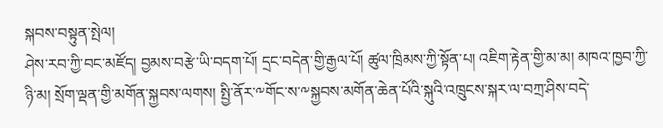སྐབས་བསྟུན་སྤེལ།
ཤེས་རབ་ཀྱི་བང་མཛོད། བྱམས་བརྩེ་ཡི་བདག་པོ། དྲང་བདེན་གྱི་རྒྱལ་པོ། ཚུལ་ཁྲིམས་ཀྱི་སྟོན་པ། འཇིག་རྟེན་གྱི་མ་མ། མཁའ་ཁྱབ་ཀྱི་ཉི་མ། སྲོག་ལྡན་གྱི་མགོན་སྐྱབས་ལགས། སྤྱི་ནོར་༸གོང་ས་༸སྐྱབས་མགོན་ཆེན་པོའི་སྐུའི་འཁྲུངས་སྐར་ལ་བཀྲ་ཤིས་བདེ་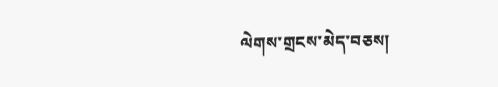ལེགས་གྲངས་མེད་བཅས།